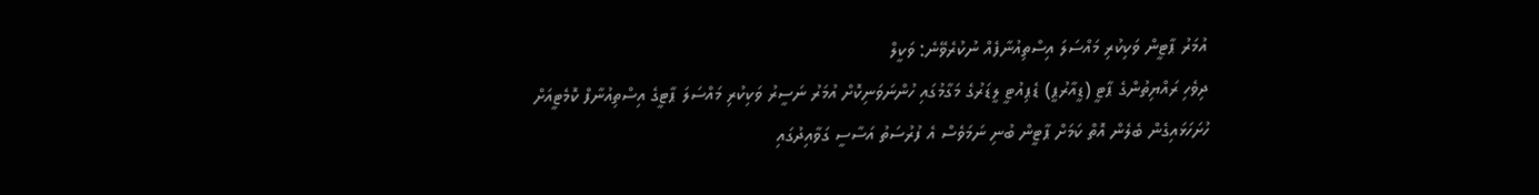އުމަރު ޕާޓީން ވަކިކުރި މައްސަލަ އިސްތިއުނާފެއް ނުކުރެވޭނެ: ވަކީލް
ދިވެހި ރައްޔިތުންގެ ޕާޓީ (ޑީއާރުޕީ) ޑެޕިއުޓީ ލީޑަރުގެ މަގާމުގައި ހުންނަވަނިކޮށް އުމަރު ނަސީރު ވަކިކުރި މައްސަލަ ޕާޓީގެ އިސްތިއުނާފް ކޮމެޓީއަށް ހުށަހަޅައިގެން ބެލެން އޮތް ކަމަށް ޕާޓީން ބުނި ނަމަވެސް އެ ފުރުސަތު އަސާސީ ގަވާއިދުގައި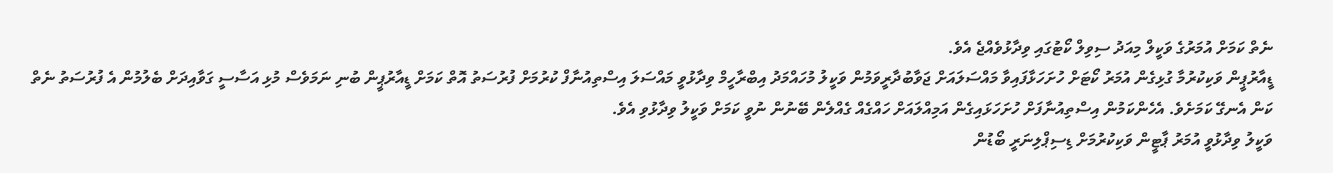ނެތް ކަމަށް އުމަރުގެ ވަކީލް މިއަދު ސިވިލް ކޯޓުގައި ވިދާޅުވެއްޖެ އެވެ.
ޑީއާރުޕީން ވަކިކުރުމާ ގުޅިގެން އުމަރު ކޯޓަށް ހުށަހަޅާފައިވާ މައްސަލައަށް ޖަވާބުދާރީވަމުން ވަކީލު މުހައްމަދު އިބްރާހީމް ވިދާޅުވީ މައްސަލަ އިސްތިއުނާފް ކުރުމަށް ފުރުސަތު އޮތް ކަމަށް ޑީއާރުޕީން ބުނި ނަމަވެސް މުޅި އަސާސީ ގަވާއިދަށް ބެލުމުން އެ ފުރުސަތު ނެތް ކަން އެނގޭ ކަމަށެވެ. އެހެންކަމުން އިސްތިއުނާފަށް ހުށަހަޅައިގެން އަމިއްލައަށް ހައްގެއް ގެއްލެން ބޭނުން ނުވީ ކަމަށް ވަކީލު ވިދާޅުވި އެވެ.
ވަކީލު ވިދާޅުވީ އުމަރު ޕާޓީން ވަކިކުރުމަށް ޑިސިޕްލިނަރީ ބޯޑުން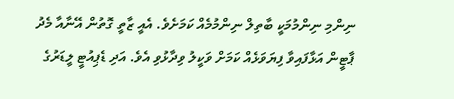ނިންމި ނިންމުމަކީ ބާތިލް ނިންމުމެއް ކަމަށެވެ. އެއީ ޒާތީ ގޮތުން އޭނާއާ މެދު ޕާޓީން އަޅާފައިވާ ފިޔަވަޅެއް ކަމަށް ވަކީލު ވިދާޅުވި އެވެ. އަދި ޑެޕިއުޓީ ލީޑަރުގެ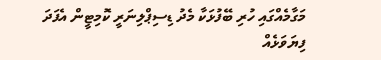މަގާމެއްގައި ހުރި ބޭފުޅަކާ މެދު ޑިސިޕްލިނަރީ ކޮމިޓީން އެފަދަ ފިޔަވަޅެއް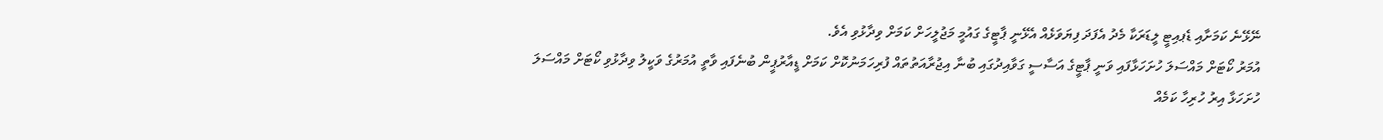ނޭޅޭނެ ކަމަށާއި ޑެޕއިޓީ ލީޑަރަކާ މެދު އެފަދަ ފިޔަވަޅެއް އެޅޭނީ ޕާޓީގެ ގައުމީ މަޖުލީހަށް ކަމަށް ވިދާޅުވި އެވެ.
އުމަރު ކޯޓަށް މައްސަލަ ހުށަހަޅާފައި ވަނީ ޕާޓީގެ އަސާސީ ގަވާއިދުގައި ބުނާ އިޖުރާއަތުތައް ފުރިހަމަނުކޮށް ކަމަށް ޑީއާރުޕީން ބުނެފައި ވާތީ އުމަރުގެ ވަކީލު ވިދާޅުވި ކޯޓަށް މައްސަލަ ހުށަހަޅާ އިރު ހުރިހާ ކަމެއް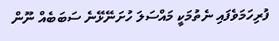ފުރިހަމަވެފައި ނެތުމަކީ މައްސަލަ ހުށަނޭޅޭނެ ސަބަބެއް ނޫން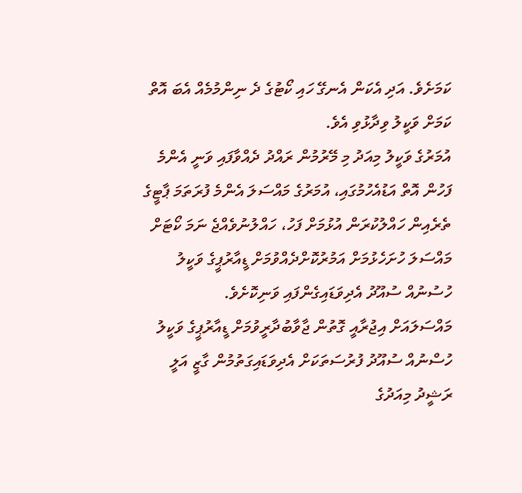ކަމަށެވެ. އަދި އެކަން އެނގޭ ހައި ކޯޓުގެ ދެ ނިންމުމެއް އެބަ އޮތް ކަމަށް ވަކީލު ވިދާޅުވި އެވެ.
އުމަރުގެ ވަކީލު މިއަދު މި މޭރުމުން ރައްދު ދެއްވާފައި ވަނީ އެންމެ ފަހުން އޮތް އަޑުއެހުމުގައި، އުމަރުގެ މައްސަލަ އެންމެ ފުރަތަމަ ޕާޓީގެ ތެރެއިން ހައްލުކުރަން އުޅުމަށް ފަހު، ހައްލުނުވެއްޖެ ނަމަ ކޯޓަށް މައްސަލަ ހުށަހެޅުމަށް އަމުރުކޮށްދެއްވުމަށް ޑީއާރުޕީގެ ވަކީލު ހުސުނުއް ސުއޫދު އެދިވަޑައިގެންފައި ވަނިކޮށެވެ.
މައްސަލައަށް އިޖުރާއީ ގޮތުން ޖާވާބުދާރީވުމަށް ޑީއާރުޕީގެ ވަކީލު ހުސްނުއް ސުއޫދު ފުރުސަތަކަށް އެދިވަޑައިގަތުމުން ގާޒީ އަލީ ރަޝީދު މިއަދުގެ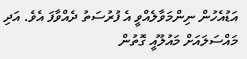އަޑުއެހުން ނިންމަވާލެއްވީ އެ ފުރުސަތު ދެއްވާފަ އެވެ. އަދި މައްސަލައަށް މައުލޫއީ ގޮތުން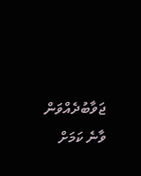ޖަވާބުދެއްވަން ވާނެ ކަމަށް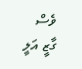ވެސް ގާޒީ އަލީ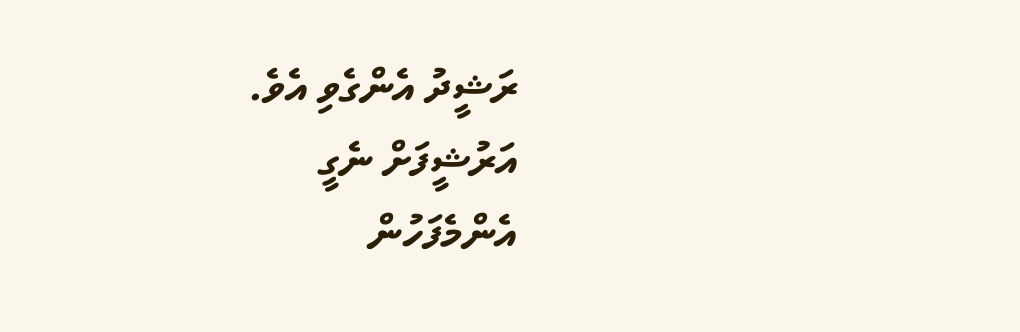ރަޝީދު އެންގެވި އެވެ.
އަރުޝީފަށް ނެގީ
އެންމެފަހުން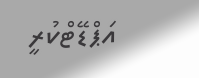އަޕްޑޭޓްކުރީ